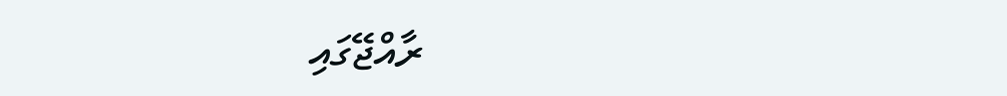ރާއްޖޭގައި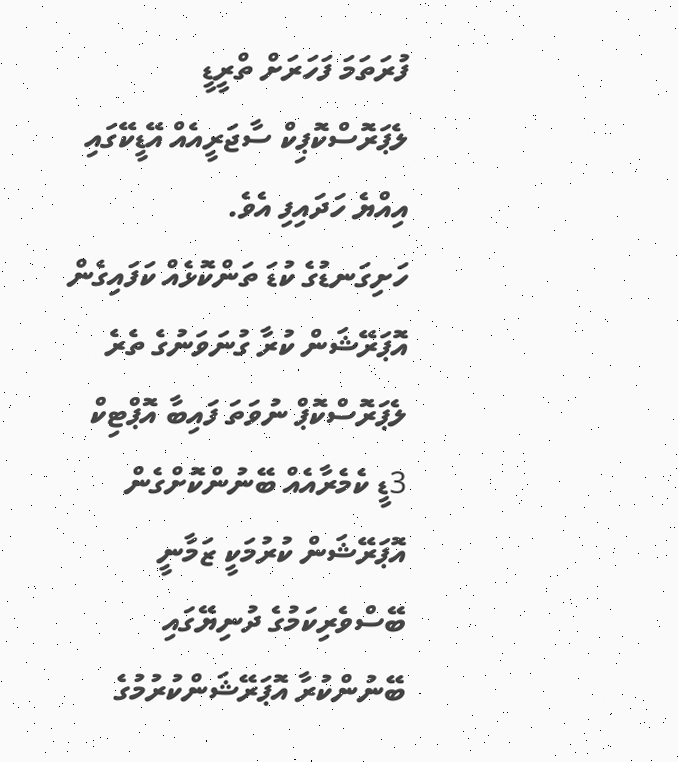ފުރަތަމަ ފަހަރަށް ތްރީޑީ ލެޕަރޮސްކޮޕިކް ސާޖަރީއެއް އޭޑީކޭގައި އިއްޔެ ހަދައިފި އެވެ.
ހަށިގަނޑުގެ ކުޑަ ތަންކޮޅެއް ކަފައިގެން އޮޕަރޭޝަން ކުރާ ގުނަވަނުގެ ތެރެ ލެޕަރޮސްކޮޕް ނުވަތަ ފައިބާ އޮޕްޓިކް 3ޑީ ކެމެރާއެއް ބޭނުންކޮށްގެން އޮޕަރޭޝަން ކުރުމަކީ ޒަމާނީ ބޭސްވެރިކަމުގެ ދުނިޔޭގައި ބޭނުންކުރާ އޮޕަރޭޝަންކުރުމުގެ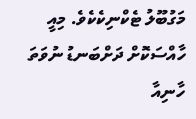މަގުބޫލު ޓެކްނިކެކެވެ. މިއީ ހާއްސަކޮށް ދަށްބަނޑު ނުވަތަ ހާނިއާ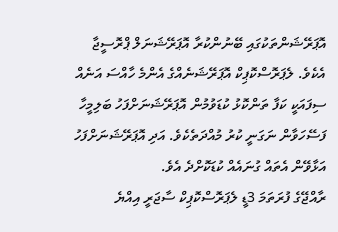އޮޕަރޭޝަންތަކުގައި ބޭނުންކުރާ އޮޕަރޭޝަނަލް ޕްރޮސީޖާ އެކެވެ. ލެޕަރޮސްކޮޕިކް އޮޕަރޭޝަނެއްގެ އެންމެ ހާއްސަ އަނެއް ސިފައަކީ ކަފާ ތަންކޮޅު ކުޑަވުމުން އޮޕަރޭޝަނަށްފަހު ބަލިމީހާ ފަސޭހަވާން ނަގަނީ ކުރު މުއްދަތެކެވެ. އަދި އޮޕަރޭޝަނަށްފަހު އަޅާވޭން އެތައް ގުނައެއް ކުޑަކޮށްދެ އެވެ.
ރާއްޖޭގެ ފުރަތަމަ 3ޑީ ލެޕަރޮސްކޮޕިކް ސާޖަރީ އިއްޔެ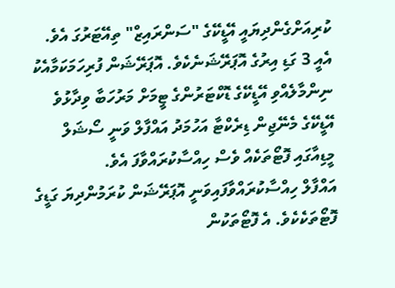ކުރިއަށްގެންދިޔައީ އޭޑީކޭގެ "ސަންރައިޒް" ތިއޭޓަރުގަ އެވެ. އެއީ 3 ގަޑި އިރުގެ އޮޕަރޭޝަނެކެވެ. އޮޕަރޭޝަން ފުރިހަމަކަމާއެކު ނިންމާލެއްވި އޭޑީކޭގެ ޑޮކްޓަރުންގެ ޓީމަށް މަރުހަބާ ވިދާޅުވެ އޭޑީކޭގެ މެނޭޖިން ޑިރެކްޓާ އަހުމަދު އައްފާލް ވަނީ ސޯޝަލް މީޑިއާގައި ފޮޓޯތަކެއް ވެސް ހިއްސާކުރައްވާފަ އެވެ.
އައްފާލް ހިއްސާކުރައްވާފައިވަނީ އޮޕަރޭޝަން ކުރަމުންދިޔަ ގަޑީގެ ފޮޓޯތަކެކެވެ. އެ ފޮޓޯތަކުން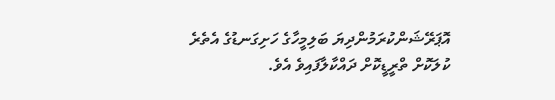އޮޕަރޭޝަންކުރަމުންދިޔަ ބަލިމީހާގެ ހަށިގަނޑުގެ އެތެރެ ކުލަކޮށް ތްރީޑީކޮށް ދައްކާލާފައިވެ އެވެ.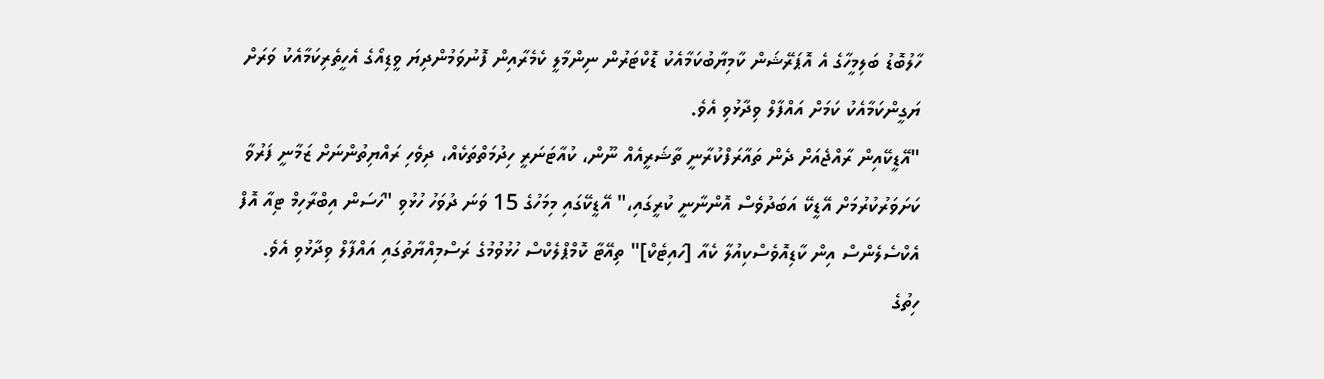ހާލުބޮޑު ބަލިމީހާގެ އެ އޮޕަރޭޝަން ކާމިޔާބުކަމާއެކު ޑޮކްޓަރުން ނިންމާލީ ކެމެރާއިން ފޮނުވަމުންދިޔަ ވީޑިއޯގެ އެހީތެރިކަމާއެކު ވަރަށް ޔަގީންކަމާއެކު ކަމަށް އައްފާލް ވިދާޅުވި އެވެ.
"އޭޑީކޭއިން ރާއްޖެއަށް ދެން ތައާރަފްކުރާނީ ތާޝަރީއެއް ނޫން، ކުއާޓަނަރީ ހިދުމަތްތަކެއް، ދިވެހި ރައްޔިތުންނަށް ޒަމާނީ ފަރުވާ ކަށަވަރުކުރުމަށް އޭޑީކޭ އަބަދުވެސް އޮންނާނީ ކުރީގައި،" އޭޑީކޭގައި މިމަހުގެ 15 ވަނަ ދުވަހު ހުޅުވި "ހަސަން އިބްރާހިމް ޓިއާ އޮފް އެކްސެލެންސް އިން ކާޑިއޮވެސްކިއުލާ ކެއާ [ހައިޓެކް]" ތިއޭޓާ ކޮމްޕްލެކްސް ހުޅުވުމުގެ ރަސްމިއްޔާތުގައި އައްފާލް ވިދާޅުވި އެވެ.
ހިތުގެ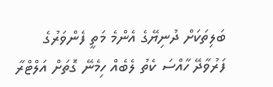ބަލިތަކަށް ދުނިޔޭގެ އެންމެ މަތީ ފެންވަރުގެ ފަރުވާދޭ ހާއްސަ ކެތު ލެބެއް ހިމެނޭ ގޮތަށް އަލްޓްރާ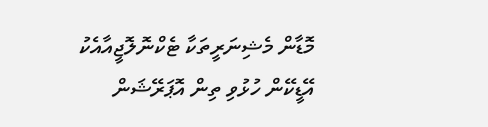މޮޑާން މެޝިނަރީތަކާ ޓެކްނޮލޮޖީއާއެކު އޭޑީކޭން ހުޅުވި ތިން އޮޕަރޭޝަން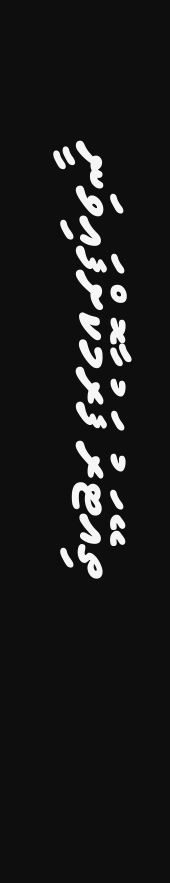ތިއޭޓަރު ފަރުމާކޮށްފައިވަނީ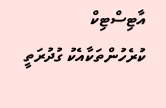އާޓިސްޓިކް ކުރެހުންތަކާއެކު ގުދުރަތީ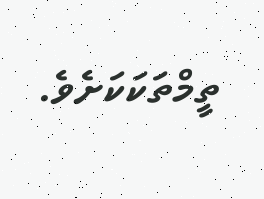ތީމްތަކަކަށެވެ.